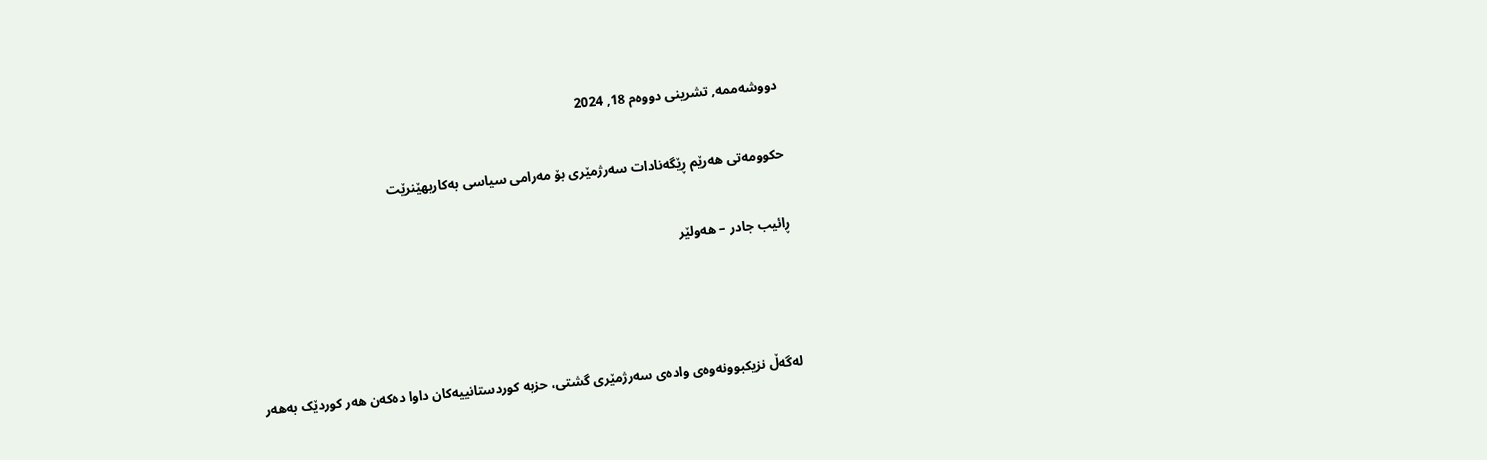دووشەممە, تشرینی دووه‌م 18, 2024

حکوومەتی هەرێم ڕێگەنادات سەرژمێری بۆ مەرامی سیاسی بەکاربهێنرێت

ڕائیب جادر – هە‌ولێر



لەگەڵ نزیکبوونەوەی وادەی سەرژمێری گشتی، حزبە کوردستانییەکان داوا دەکەن ھەر کوردێک بەھەر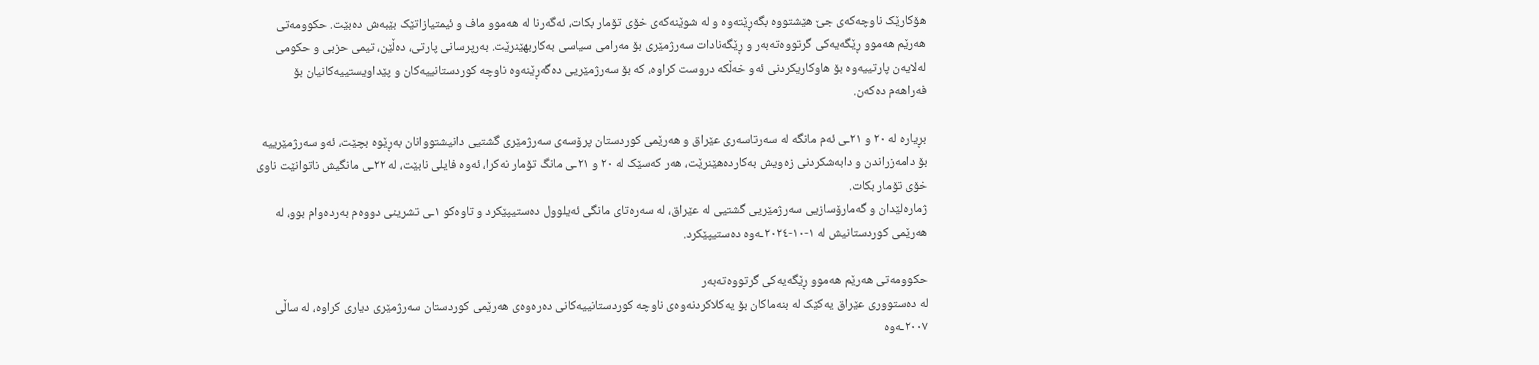ھۆکارێک ناوچەکەی جێ ھێشتووە بگەڕێتەوە و لە شوێنەکەی خۆی تۆمار بکات، ئەگەرنا لە ھەموو ماف و ئیمتیازاتێک بێبەش دەبێت. حکوومەتی ھەرێم ھەموو ڕێگەیەکی گرتووەتەبەر و ڕێگەنادات سەرژمێری بۆ مەرامی سیاسی بەکاربھێنرێت. بەرپرسانی پارتی، دەڵێن، تیمی حزبی و حکومی لەلایەن پارتییەوە بۆ ھاوکاریکردنی ئەو خەڵکە دروست کراوە، کە بۆ سەرژمێریی دەگەڕێنەوە ناوچە کوردستانییەکان و پێداویستییەکانیان بۆ فەراھەم دەکەن.

بڕیارە لە ٢٠ و ٢١ـی ئەم مانگە لە سەرتاسەری عێراق و ھەرێمی کوردستان پرۆسەی سەرژمێری گشتیی دانیشتووانان بەڕێوە بچێت، ئەو سەرژمێرییە بۆ دامەزراندن و دابەشکردنی زەویش بەکاردەھێنرێت، ھەر کەسێک لە ٢٠ و ٢١ـی مانگ تۆمار نەکرا، ئەوە فایلی نابێت، لە ٢٢ـی مانگیش ناتوانێت ناوی خۆی تۆمار بکات.
ژمارەلێدان و گەمارۆسازیی سەرژمێریی گشتیی لە عێراق، لە سەرەتای مانگی ئەیلوول دەستیپێکرد و تاوەکو ١ـی تشرینی دووەم بەردەوام بوو، لە ھەرێمی کوردستانیش لە ١-١٠-٢٠٢٤ـەوە دەستیپێکرد.

حکوومەتی ھەرێم ھەموو ڕێگەیەکی گرتووەتەبەر
لە دەستووری عێراق یەکێک لە بنەماکان بۆ یەکلاکردنەوەی ناوچە کوردستانییەکانی دەرەوەی ھەرێمی کوردستان سەرژمێری دیاری کراوە، لە ساڵی ٢٠٠٧ـەوە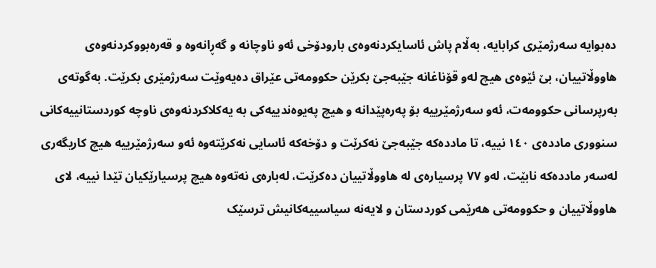دەبوایە سەرژمێری کرابایە، بەڵام پاش ئاسایکردنەوەی بارودۆخی ئەو ناوچانە و گەڕانەوە و قەرەبووکردنەوەی ھاووڵاتییان، بێ ئێوەی ھیچ لەو قۆناغانە جێبەجێ بکرێن حکوومەتی عێراق دەیەوێت سەرژمێری بکرێت. بەگوتەی بەرپرسانی حکوومەت، ئەو سەرژمێرییە بۆ پەرەپێدانە و ھیچ پەیوەندییەکی بە یەکلاکردنەوەی ناوچە کوردستانییەکانی سنووری ماددەی ١٤٠ نییە، تا ماددەکە جێبەجێ نەکرێت و دۆخەکە ئاسایی نەکرێتەوە ئەو سەرژمێرییە ھیچ کاریگەری لەسەر ماددەکە نابێت، لەو ٧٧ پرسیارەی لە ھاووڵاتییان دەکرێت، لەبارەی نەتەوە ھیچ پرسیارێکیان تێدا نییە، لای ھاووڵاتییان و حکوومەتی ھەرێمی کوردستان و لایەنە سیاسییەکانیش ترسێک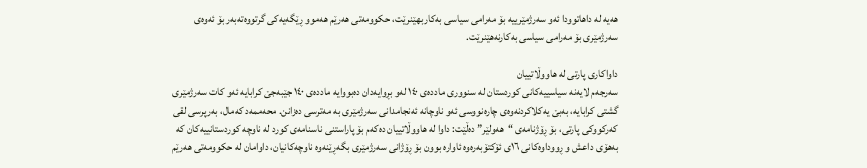ھەیە لە داھاتوودا ئەو سەرژمێرییە بۆ مەرامی سیاسی بەکاربھێنرێت، حکوومەتی ھەرێم ھەموو ڕێگەیەکی گرتووەتەبەر بۆ ئەوەی سەرژمێری بۆ مەرامی سیاسی بەکارنەھێنرێت.

داواکاری پارتی لە ھاووڵاتییان
سەرجەم لایەنە سیاسییەکانی کوردستان لە سنووری ماددەی ١٤٠ لەو بڕوایەدان دەبووایە ماددەی ١٤٠ جێبەجێ کرابایە ئەو کات سەرژمێری گشتی کرابایە، بەبێ یەکلاکردنەوەی چارەنووسی ئەو ناوچانە ئەنجامدانی سەرژمێری بە مەترسی دەزانن. محەممەد کەمال، بەرپرسی لقی کەرکووکی پارتی، بۆ ڕۆژنامەی “ھەولێر” دەڵێت: داوا لە ھاووڵاتییان دەکەم بۆ پاراستنی ناسنامەی کورد لە ناوچە کوردستانییەکان کە بەھۆی داعش و ڕووداوەکانی ١٦ی ئۆکتۆبەرەوە ئاوارە بوون بۆ ڕۆژانی سەرژمێری بگەڕێنەوە ناوچەکانیان، داوامان لە حکوومەتی ھەرێم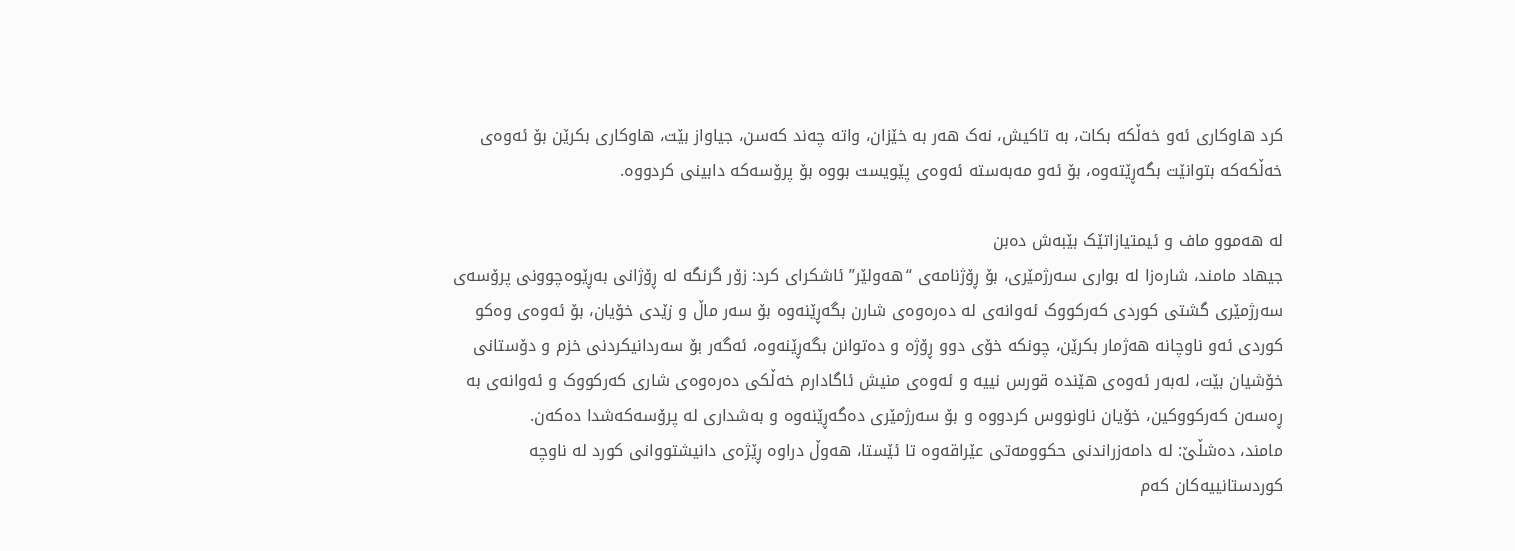کرد ھاوکاری ئەو خەڵکە بکات، بە تاکیش، نەک ھەر بە خێزان، واتە چەند کەسن، جیاواز بێت، ھاوکاری بکرێن بۆ ئەوەی خەڵکەکە بتوانێت بگەڕێتەوە، بۆ ئەو مەبەستە ئەوەی پێویست بووە بۆ پرۆسەکە دابینی کردووە.

لە ھەموو ماف و ئیمتیازاتێک بێبەش دەبن
جیھاد مامند، شارەزا لە بواری سەرژمێری، بۆ ڕۆژنامەی “ھەولێر” ئاشکرای کرد: زۆر گرنگە لە ڕۆژانی بەڕێوەچوونی پرۆسەی سەرژمێری گشتی کوردی کەرکووک ئەوانەی لە دەرەوەی شارن بگەڕێنەوە بۆ سەر ماڵ و زێدی خۆیان، بۆ ئەوەی وەکو کوردی ئەو ناوچانە ھەژمار بکرێن، چونکە خۆی دوو ڕۆژە و دەتوانن بگەڕێنەوە، ئەگەر بۆ سەردانیکردنی خزم و دۆستانی خۆشیان بێت، لەبەر ئەوەی ھێندە قورس نییە و ئەوەی منیش ئاگادارم خەڵکی دەرەوەی شاری کەرکووک و ئەوانەی بە ڕەسەن کەرکووکین، خۆیان ناونووس کردووە و بۆ سەرژمێری دەگەڕێنەوە و بەشداری لە پرۆسەکەشدا دەکەن.
مامند، دەشڵێ: لە دامەزراندنی حکوومەتی عێراقەوە تا ئێستا، ھەوڵ دراوە ڕێژەی دانیشتووانی کورد لە ناوچە کوردستانییەکان کەم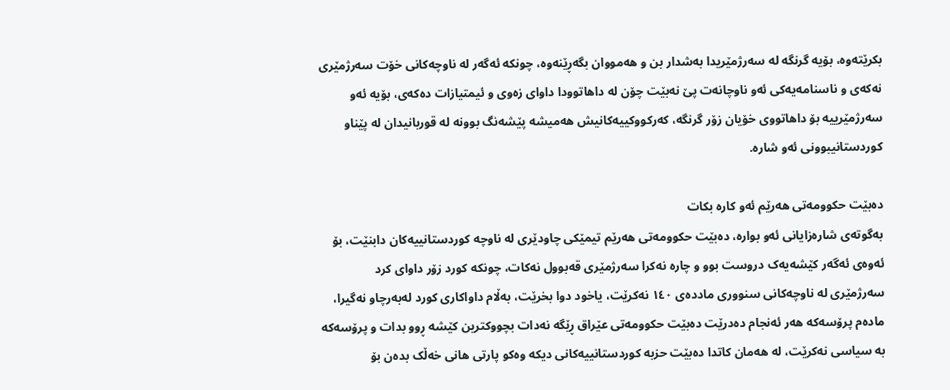بکرێتەوە، بۆیە گرنگە لە سەرژمێریدا بەشدار بن و ھەمووان بگەڕێنەوە، چونکە ئەگەر لە ناوچەکانی خۆت سەرژمێری نەکەی و ناسنامەیەکی ئەو ناوچانەت پێ نەبێت چۆن لە داھاتوودا داوای زەوی و ئیمتیازات دەکەی، بۆیە ئەو سەرژمێرییە بۆ داھاتووی خۆیان زۆر گرنگە، کەرکووکییەکانیش ھەمیشە پێشەنگ بوونە لە قوربانیدان لە پێناو کوردستانیبوونی ئەو شارە.

دەبێت حکوومەتی ھەرێم ئەو کارە بکات
بەگوتەی شارەزایانی ئەو بوارە، دەبێت حکوومەتی ھەرێم تیمێکی چاودێری لە ناوچە کوردستانییەکان دابنێت، بۆ ئەوەی ئەگەر کێشەیەک دروست بوو و چارە نەکرا سەرژمێری قەبوول نەکات، چونکە کورد زۆر داوای کرد سەرژمێری لە ناوچەکانی سنووری ماددەی ١٤٠ نەکرێت، یاخود دوا بخرێت، بەڵام داواکاری کورد لەبەرچاو نەگیرا، مادەم پرۆسەکە ھەر ئەنجام دەدرێت دەبێت حکوومەتی عێراق ڕێگە نەدات بچووکترین کێشە ڕوو بدات و پرۆسەکە بە سیاسی نەکرێت، لە ھەمان کاتدا دەبێت حزبە کوردستانییەکانی دیکە وەکو پارتی ھانی خەڵک بدەن بۆ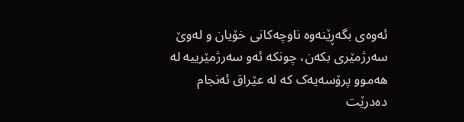ئەوەی بگەڕێنەوە ناوچەکانی خۆیان و لەوێ سەرژمێری بکەن، چونکە ئەو سەرژمێرییە لە ھەموو پرۆسەیەک کە لە عێراق ئەنجام دەدرێت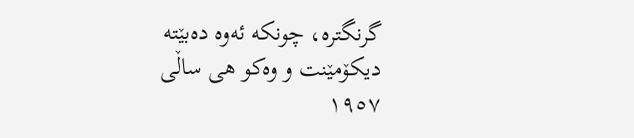گرنگترە، چونکە ئەوە دەبێتە دیکۆمێنت و وەکو ھی ساڵی ١٩٥٧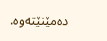دەمێنێتەوە.